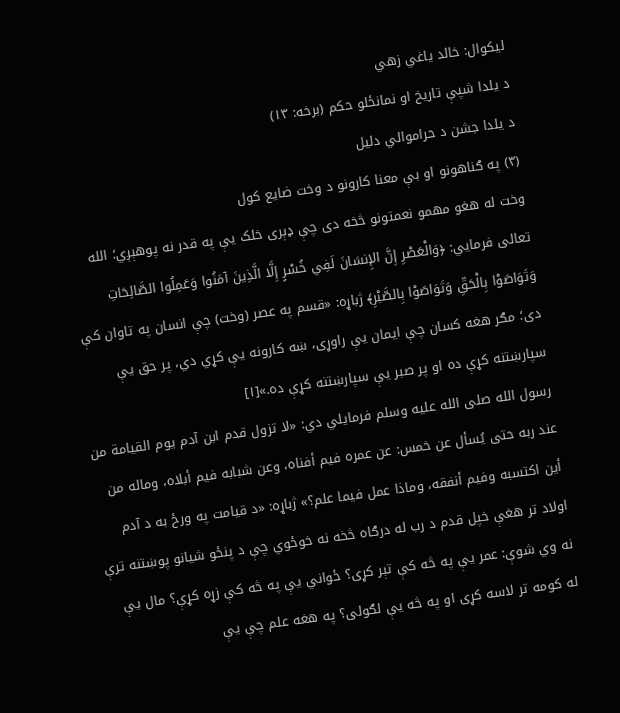لیکوال: خالد یاغي زهي
د یلدا شپې تاریخ او نمانځلو حکم (برخه: ۱۳)
د یلدا جشن د حراموالي دلیل
(۳) په ګناهونو او بې معنا کارونو د وخت ضایع کول
وخت له هغو مهمو نعمتونو څخه دی چې ډېری خلک یې په قدر نه پوهېږي؛ الله تعالی فرمایي: ﴿وَالْعَصْرِ إِنَّ الإِنسَانَ لَفِي خُسْرٍ إِلَّا الَّذِينَ آمَنُوا وَعَمِلُوا الصَّالِحَاتِ وَتَوَاصَوْا بِالْحَقِّ وَتَوَاصَوْا بِالصَّبْرِ﴾ ژباړه: «قسم په عصر (وخت) چې انسان په تاوان کې دی؛ مګر هغه کسان چې ايمان يې راوړی، ښه کارونه يې کړي دي، پر حق يې سپارښتنه کړې ده او پر صبر يې سپارښتنه کړې ده.»[۱]
رسول الله صلی الله علیه وسلم فرمایلي دي: «لا تزول قدم ابن آدم يوم القيامة من عند ربه حتى يُسأل عن خمس: عن عمره فيم أفناه، وعن شبابه فيم أبلاه، وماله من أين اكتسبه وفيم أنفقه، وماذا عمل فيما علم؟» ژباړه: «د قیامت په ورځ به د آدم اولاد تر هغې خپل قدم د رب له درګاه څخه نه خوځوي چې د پنځو شيانو پوښتنه ترې نه وي شوې: عمر یې په څه کې تېر کړی؟ ځواني یې په څه کې زړه کړې؟ مال یې له کومه تر لاسه کړی او په څه یې لګولی؟ په هغه علم چې یې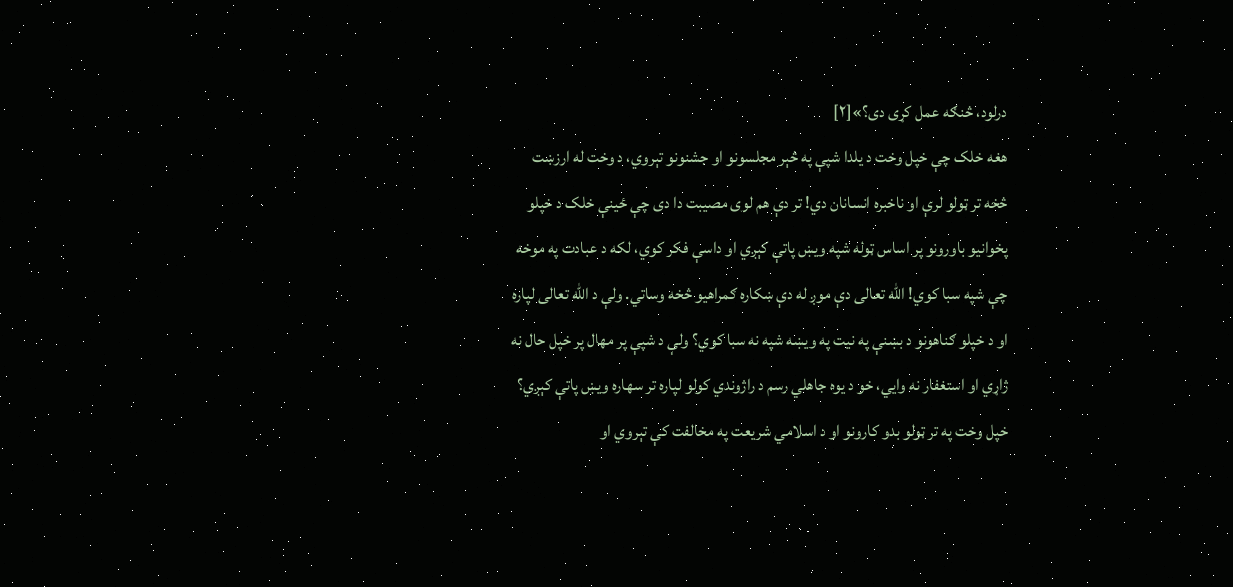درلود، څنګه عمل کړی دی؟»[۲]
هغه خلک چې خپل وخت د یلدا شپې په څېر مجلسونو او جشنونو تېروي، د وخت له ارزښت څخه تر ټولو لرې او ناخبره انسانان دي! تر دې هم لوی مصیبت دا دی چې ځینې خلک د خپلو پخوانیو باورونو پر اساس ټوله شپه ویښ پاتې کېږي او داسې فکر کوي، لکه د عبادت په موخه چې شپه سبا کوي! الله تعالی دې موږ له دې ښکاره ګمراهیو څخه وساتي. ولې د الله تعالی لپاره او د خپلو ګناهونو د بښنې په نیت په ویښه شپه نه سبا کوي؟ ولې د شپې پر مهال پر خپل حال نه ژاړي او استغفار نه وایي، خو د یوه جاهلي رسم د راژوندي کولو لپاره تر سهاره ویښ پاتې کېږي؟ خپل وخت په تر ټولو بدو کارونو او د اسلامي شریعت په مخالفت کې تېروي او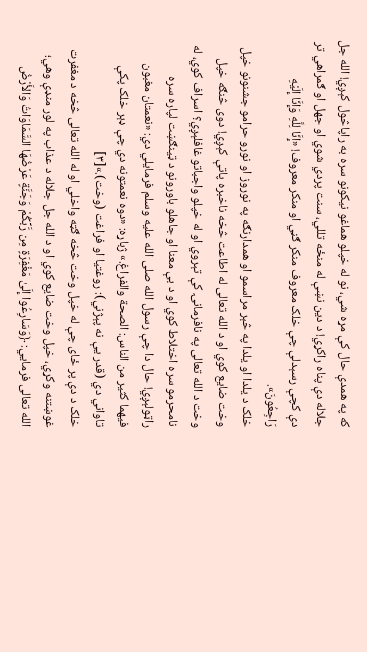که په همدې حال کې مړه شي، نو له خپلو هماغو نیکونو سره به راپاڅول کېږي! الله جل جلاله دې پناه راکړي! د دین نښې له منځه تللي، سنت پردي شوي او جهل او ګمراهي تر دې کچې رسېدلې چې خلک معروف منکر ګڼي او منکر معروف! «إِنَّا لِلَّهِ وَإِنَّا إِلَيْهِ رَاجِعُونَ».
خلک د یلدا او یلدا په څېر مراسمو او همدارنګه په نوروز او نورو حرامو جشنونو خپل وخت ضایع کوي او د الله تعالی له اطاعت څخه ناخبره پاتې کېږي! دوی څنګه خپل وخت د الله تعالی په نافرمانۍ کې تېروي او له خپلو واجباتو غافلېږي؟ اسراف کوي، له نامحرمو سره اختلاط کوي او د بې معنا او جاهلو باورونو د ټینګښت لپاره سره راټولېږي! حال دا چې رسول الله صلی الله علیه وسلم فرمایلي دي: «نعمتان مغبون فيهما كثير من الناس: الصحة والفراغ.» ژباړه: «دوه نعمتونه دي چې ډېر خلک پکې تاواني دي (قدر یې نه پېژني): روغتیا او فراغت (وخت).»[۳]
خلک د دې پر ځای چې له خپل وخت څخه ګټه واخلي او له الله تعالی څخه د مغفرت غوښتنه وکړي، خپل وخت ضایع کوي او د الله جل جلاله د عذاب په لور منډې وهي؛ الله تعالی فرمایي: ﴿وَسَارِعُوا إِلَىٰ مَغْفِرَةٍ مِن رَّبِّكُمْ وَجَنَّةٍ عَرْضُهَا السَّمَاوَاتُ وَالأَرْضُ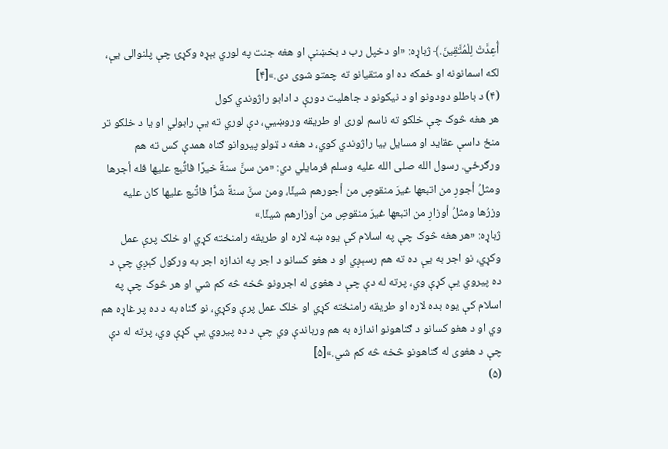أُعِدَّتْ لِلْمُتَّقِينَ.﴾ ژباړه: «او دخپل رب د بخښنې او هغه جنت په لوري بېړه وكړئ چې پلنوالى يې، لكه اسمانونه او ځمكه ده او متقيانو ته چمتو شوى دی.»[۴]
(۴) د باطلو دودونو او د نیکونو د جاهليت دورې د ادابو راژوندي کول
هر هغه څوک چې خلکو ته ناسم لوری او طریقه وروښيي، دې لوري ته یې رابولي او یا د خلکو تر منځ داسې عقايد او مسايل بیا راژوندي کوي، د هغه د ټولو پیروانو ګناه همدې کس ته هم ورګرځي. رسول الله صلی الله علیه وسلم فرمایلي دي: «من سنَّ سنةً خيرًا فاتُّبع عليها فله أجرها ومثلُ أجورِ من اتبعها غيرَ منقوصٍ من أجورهم شيئًا، ومن سنَّ سنةً شرًّا فاتُّبع عليها كان عليه وزرُها ومثلُ أوزارِ من اتبعها غيرَ منقوصٍ من أوزارهم شيئًا.»
ژباړه: «هر هغه څوک چې په اسلام کې یوه ښه لاره او طریقه رامنځته کړي او خلک پرې عمل وکړي، نو اجر به یې ده ته هم رسېږي او د هغو کسانو د اجر په اندازه اجر به ورکول کېږي چې د ده پیروي یې کړې وي، پرته له دې چې د هغوی له اجرونو څخه څه کم شي او هر څوک چې په اسلام کې یوه بده لاره او طریقه رامنځته کړي او خلک عمل پرې وکړي، نو ګناه به د ده پر غاړه هم وي او د هغو کسانو د ګناهونو اندازه به هم ورباندې وي چې د ده پیروي یې کړې وي، پرته له دې چې د هغوی له ګناهونو څخه څه کم شي.»[۵]
(۵)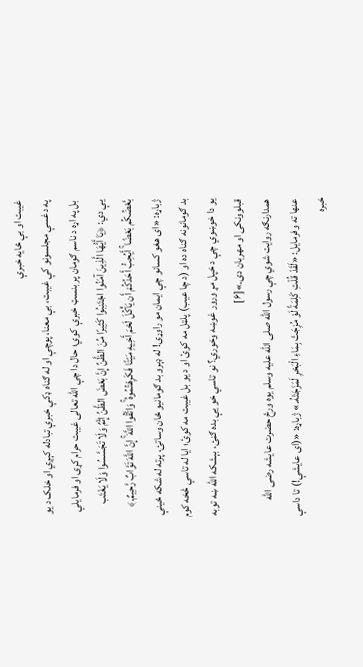غیبت او بې ځایه خبرې
په دغسې مجلسونو کې غیبت، بې معنا، پوچې او له ګناه ډکې خبرې تبادله کېږي او خلک د یو بل په اړه د ناسم ګومان پر بنسټ خبرې کوي؛ حال دا چې الله تعالی غیبت حرام کړی او فرمایلي یې دي: ﴿يَا أَيُّهَا الَّذِينَ آمَنُوا اجْتَنِبُوا كَثِيرًا مِّنَ الظَّنِّ إِنَّ بَعْضَ الظَّنِّ إِثْمٌ وَلَا تَجَسَّسُوا وَلَا يَغْتَب بَّعْضُكُم بَعْضًا ۚ أَيُحِبُّ أَحَدُكُمْ أَن يَأْكُلَ لَحْمَ أَخِيهِ مَيْتًا فَكَرِهْتُمُوهُ ۚ وَاتَّقُوا اللَّهَ ۚ إِنَّ اللَّهَ تَوَّابٌ رَّحِيمٌ.﴾ ژباړه: «ای هغو کسانو چې ايمان مو راوړی! له ډېرو بد ګومانيو ځان وساتئ، پرته له شکه ځينې بد ګومانونه ګناه ده او (د چا عيب) پلټل مه كوئ او د يو بل غيبت مه كوئ؛ ايا له تاسي څخه كوم يو دا خوښوي چې د خپل مړ ورور غوښه وخوري؟ نو تاسي خو يې بده ګڼئ، بېشكه الله ښه توبه قبلوونكى او مهربان دى.»[۶]
همدارنګه روایت شوي چې رسول الله صلی الله علیه وسلم یوه ورځ حضرت عایشه رضی الله عنها ته وفرمایل: «لَقَدْ قُلْتِ كَلِمَةً لَوْ مُزِجَتْ بِمَاءِ الْبَحْرِ لَمَزَجَتْهُ.» ژباړه: «(ای عایشې!) تا داسې خبره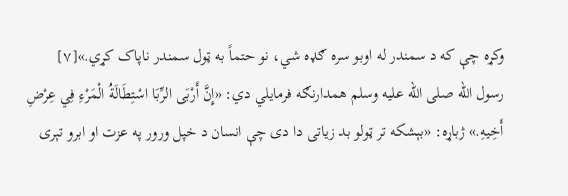وکړه چې که د سمندر له اوبو سره ګډه شي، نو حتماً به ټول سمندر ناپاک کړي.»[۷]
رسول الله صلی الله علیه وسلم همدارنګه فرمایلي دي: «إِنَّ أَرْبَى الرِّبَا اسْتِطَالَةُ الْمَرْءِ فِي عِرْضِ أَخِيهِ.» ژباړه: «بېشکه تر ټولو بد زیاتی دا دی چې انسان د خپل ورور په عزت او ابرو تېری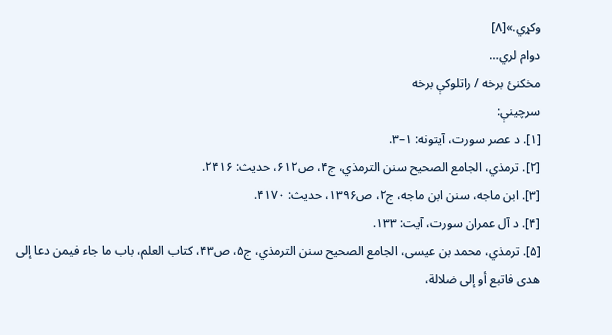وکړي.»[۸]
دوام لري…
مخکنئ برخه / راتلوکې برخه
سرچینې:
[۱]. د عصر سورت، آیتونه: ۱–۳.
[۲]. ترمذي، الجامع الصحيح سنن الترمذي، ج۴، ص۶۱۲، حدیث: ۲۴۱۶.
[۳]. ابن ماجه، سنن ابن ماجه، ج۲، ص۱۳۹۶، حدیث: ۴۱۷۰.
[۴]. د آل عمران سورت، آیت: ۱۳۳.
[۵]. ترمذي، محمد بن عیسی، الجامع الصحيح سنن الترمذي، ج۵، ص۴۳، کتاب العلم، باب ما جاء فيمن دعا إلى هدى فاتبع أو إلى ضلالة،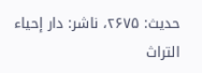حدیث: ۲۶۷۵، ناشر: دار إحياء التراث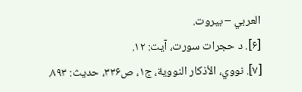العربي – بیروت.
[۶]. د حجرات سورت، آیت: ۱۲.
[۷]. نووي، الأذكار النووية، ج۱، ص۳۳۶، حدیث: ۸۹۳.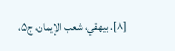[۸]. بیهقي، شعب الإيمان، ج۵،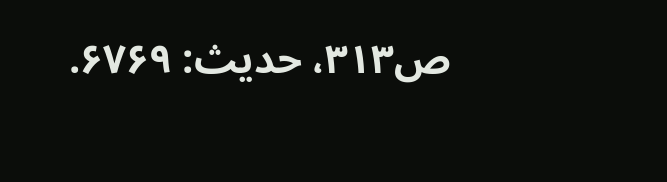ص۳۱۳، حدیث: ۶۷۶۹.